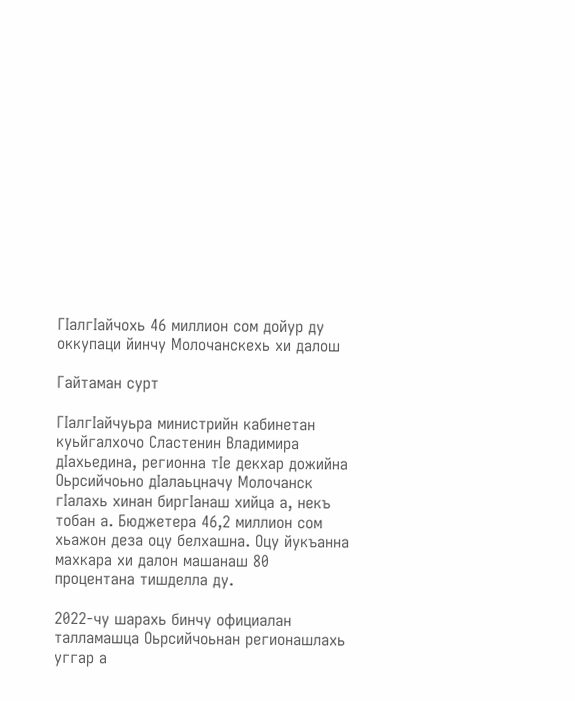ГIалгIайчохь 46 миллион сом дойур ду оккупаци йинчу Молочанскехь хи далош

Гайтаман сурт

ГIалгIайчуьра министрийн кабинетан куьйгалхочо Сластенин Владимира дIахьедина, регионна тIе декхар дожийна Оьрсийчоьно дIалаьцначу Молочанск гIалахь хинан биргIанаш хийца а, некъ тобан а. Бюджетера 46,2 миллион сом хьажон деза оцу белхашна. Оцу йукъанна махкара хи далон машанаш 80 процентана тишделла ду.

2022-чу шарахь бинчу официалан талламашца Оьрсийчоьнан регионашлахь уггар а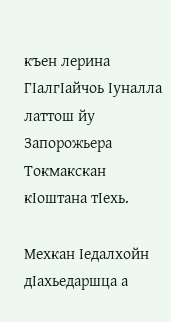къен лерина ГIалгIайчоь Iуналла латтош йу Запорожьера Токмакскан кIоштана тIехь.

Мехкан Iедалхойн дIахьедаршца а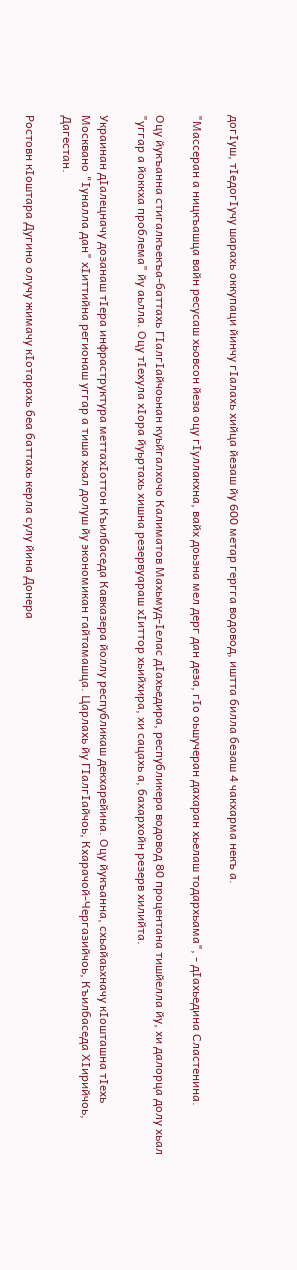догIуш, тIедогIучу шарахь оккупаци йинчу гIалахь хийца йезаш йу 600 метар гергга водовод, иштта билла безаш 4 чакхарма некъ а.

"Массеран а ницкъашца вайн ресусаш хьовсон йеза оцу гIуллакхна, вайх доьзна мел дерг дан деза, гIо оьшучеран дахаран хьелаш тодархьама", - дIахьедина Сластенина.

Оцу йукъанна стигалкъекъа-баттахь ГIалгIайчоьнан куьйгалхочо Калиматов Махьмуд-Iелас дIахьедира, республикера водовод 80 процентана тишйелла йу, хи далорца долу хьал "уггар а йоккха проблема" йу аьлла. Оцу тIехула хIора йуьртахь хишна резервуараш хIиттор хьийхира, хи сацахь а, бахархойн резерв хилийта.

Украинан дIалецначу дозанаш тIера инфраструктура меттахIоттон Къилбаседа Кавказера йоллу республикаш декхарейина. Оцу йукъанна, схьайаьхначу кIошташна тIехь Москвано "Iуналла дан" хIиттийна регионаш уггар а тиша хьал долуш йу экономикан гайтамашца. Царлахь йу ГIалгIайчоь, Кхарачой-Чергазийчоь, Къилбаседа ХIирийчоь, Дагестан.

Ростовн кIоштара Дугино олучу жимачу кIотарахь беа баттахь керла сулу йина Донера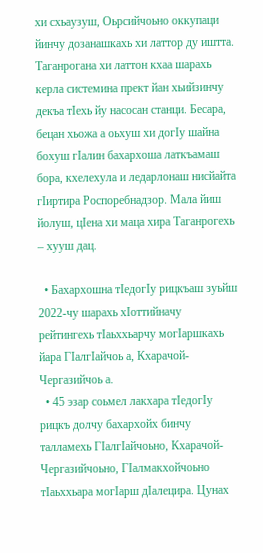хи схьаузуш, Оьрсийчоьно оккупаци йинчу дозанашкахь хи латтор ду иштта. Таганрогана хи латтон кхаа шарахь керла системина прект йан хьийзинчу декъа тIехь йу насосан станци. Бесара, бецан хьожа а оьхуш хи догIу шайна бохуш гIалин бахархоша латкъамаш бора, кхелехула и ледарлонаш нисйайта гIиртира Роспоребнадзор. Мала йиш йолуш, цIена хи маца хира Таганрогехь – хууш дац.

  • Бахархошна тIедогIу рицкъаш зуьйш 2022-чу шарахь хIоттийначу рейтингехь тIаьххьарчу могIаршкахь йара ГIалгIайчоь а, Кхарачой-Чергазийчоь а.
  • 45 эзар соьмел лакхара тIедогIу рицкъ долчу бахархойх бинчу талламехь ГIалгIайчоьно, Кхарачой-Чергазийчоьно, ГIалмакхойчоьно тIаьххьара могIарш дIалецира. Цунах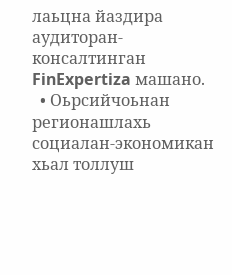лаьцна йаздира аудиторан-консалтинган FinExpertiza машано.
  • Оьрсийчоьнан регионашлахь социалан-экономикан хьал толлуш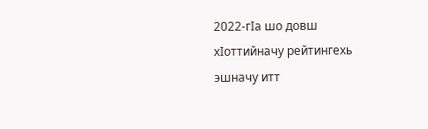2022-гIа шо довш хIоттийначу рейтингехь эшначу итт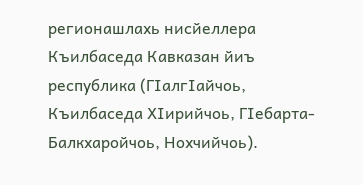регионашлахь нисйеллера Къилбаседа Кавказан йиъ республика (ГIалгIайчоь, Къилбаседа ХIирийчоь, ГIебарта-Балкхаройчоь, Нохчийчоь).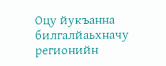Оцу йукъанна билгалйаьхначу регионийн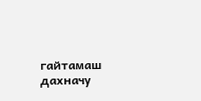гайтамаш дахначу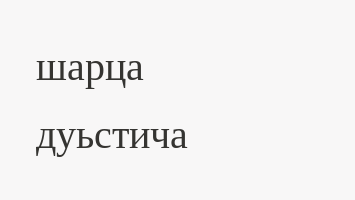шарца дуьстича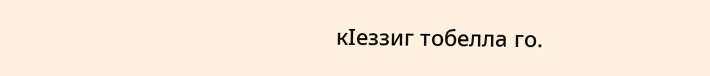кIеззиг тобелла го.